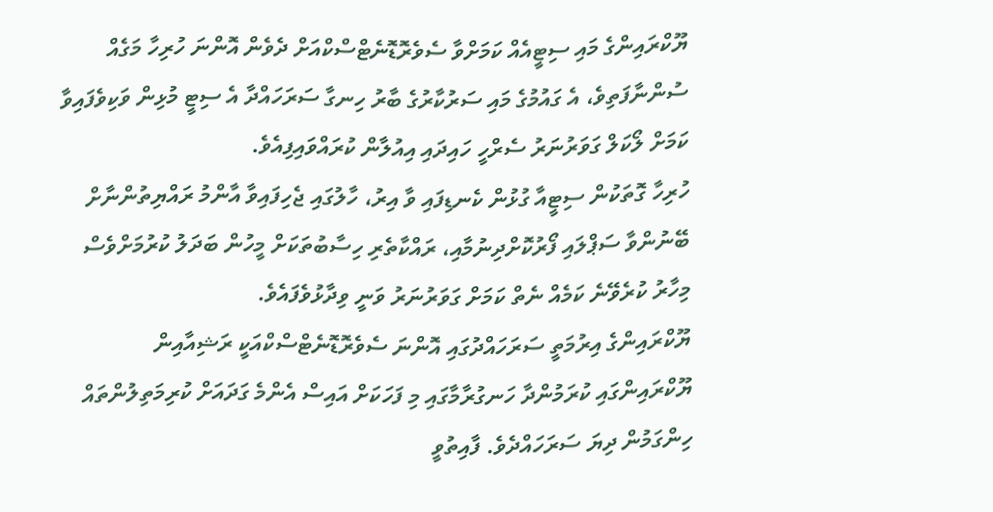ޔޫކްރައިންގެ މައި ސިޓީއެއް ކަމަށްވާ ސެވެރޮޑޮނެޓްސްކްއަށް ދެވެން އޮންނަ ހުރިހާ މަގެއް ސުންނާފަތިވެ، އެ ގައުމުގެ މައި ސަރުކާރުގެ ބާރު ހިނގާ ސަރަހައްދާ އެ ސިޓީ މުޅިން ވަކިވެފައިވާ ކަމަށް ލޯކަލް ގަވަރުނަރު ސެރްހީ ހައިދައި އިއުލާން ކުރައްވައިފިއެވެ.
ހުރިހާ ގޮތަކުން ސިޓީއާ ގުޅުން ކެނޑިފައި ވާ އިރު، ހާލުގައި ޖެހިފައިވާ އާންމު ރައްޔިތުންނާށް ބޭނުންވާ ސަޕްލައި ފޯރުކޮށްދިނުމާއި، ރައްކާތެރި ހިސާބުތަކަށް މީހުން ބަދަލު ކުރުމަށްވެސް މިހާރު ކުރެވޭނެ ކަމެއް ނެތް ކަމަށް ގަވަރުނަރު ވަނީ ވިދާޅުވެފައެވެ.
ޔޫކްރައިންގެ އިރުމަތީ ސަރަހައްދުގައި އޮންނަ ސެވެރޮޑޮނެޓްސްކްއަކީ ރަޝިއާއިން ޔޫކްރައިންގައި ކުރަމުންދާ ހަނގުރާމާގައި މި ފަހަކަށް އައިސް އެންމެ ގަދައަށް ކުރިމަތިލުންތައް ހިންގަމުން ދިޔަ ސަރަހައްދެވެ. ފާއިތުވީ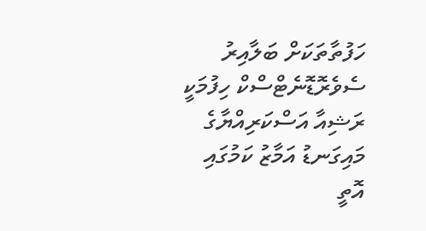ހަފުތާތަކަށް ބަލާއިރު ސެވެރޮޑޮނެޓްސްކް ހިފުމަކީ ރަޝިއާ އަސްކަރިއްޔާގެ މައިގަނޑު އަމާޒު ކަމުގައި އޮތީ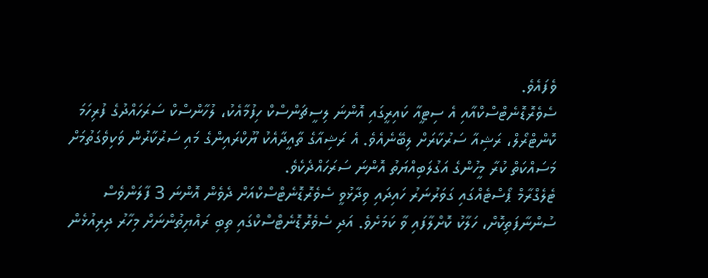ވެފައެވެ.
ސެވެރޮޑޮނެޓްސްކްއާއި އެ ސިޓީއާ ކައިރީގައި އޮންނަ ލިސީޗަންސްކް ހިފުމާއެކު، ލުހާންސްކް ސަރަހައްދުގެ ފުރިހަމަ ކޮންޓްރޯލް، ރަޝިއާ ސަރުކާރަށް ލިބޭނެއެވެ. އެ ރަޝިއާގެ ތާއީދާއެކު ޔޫކްރައިންގެ މައި ސަރުކާރުން ވަކިވެގަތުމަށް މަސައްކަތް ކުރާ މީހުންގެ އަގުލަބިއްޔަތު އޮންނަ ސަރަހައްދެކެވެ.
ޓެލެގްރާމް ޕޯސްޓެއްގައި ގަވަރުނަރު ހައިދައި ވިދާޅުވީ ސެވެރޮޑޮނެޓްސްކްއަށް ދެވެން އޮންނަ 3 ފާލަންވެސް ސުންނާފަތިކޮށް، ހަލާކު ކޮށްލާފައި ވާ ކަމަށެވެ. އަދި ސެވެރޮޑޮނެޓްސްކްގައި ތިބި ރައްޔިތުންނަށް މިހާރު ދިރިއުޅެން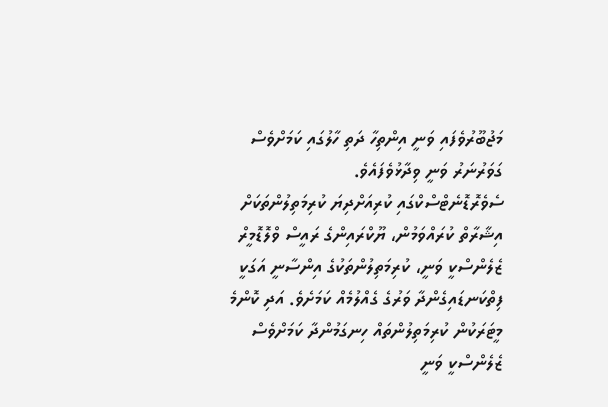މަޖުބޫރުވެފައި ވަނީ އިންތިހާ ދަތި ހާލުގައި ކަމަށްވެސް ގަވަރުނަރު ވަނީ ވިދާޅުވެފައެވެ.
ސެވެރޮޑޮނެޓްސްކްގައި ކުރިއަށްދިޔަ ކުރިމަތިލުންތަކަށް އިޝާރާތް ކުރައްވަމުން، ޔޫކްރައިންގެ ރައީސް ވްލޮޑޮމީރް ޒެލެންސްކީ ވަނީ، ކުރިމަތިލުންތަކުގެ އިންސާނީ އަގަކީ ފިތްކަނޑައިގެންދާ ވަރުގެ ގެއްލުމެއް ކަމަށެވެ. އަދި ކޮންމެ މީޓަރަކުން ކުރިމަތިލުންތައް ހިނގަމުންދާ ކަމަށްވެސް ޒެލެންސްކީ ވަނީ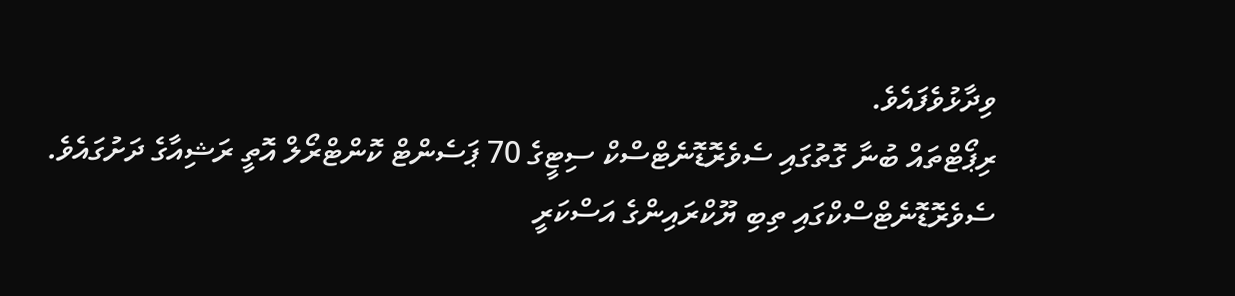ވިދާޅުވެފައެވެ.
ރިޕޯޓްތައް ބުނާ ގޮތުގައި ސެވެރޮޑޮނެޓްސްކް ސިޓީގެ 70 ޕަސެންޓް ކޮންޓްރޯލް އޮތީ ރަޝިއާގެ ދަށުގައެވެ.
ސެވެރޮޑޮނެޓްސްކްގައި ތިބި ޔޫކްރައިންގެ އަސްކަރީ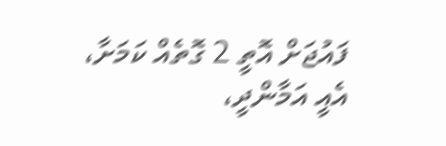ފައުޖަށް އޮތީ 2 ގޮތެއް ކަމަށާ، އެއީ އަމާންދީ،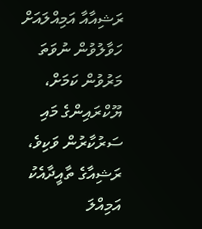ރަޝިއާއާ އަމިއްލައަށް ހަވާލުވުން ނުވަތަ މަރުވުން ކަމަށް، ޔޫކްރައިންގެ މައި ސަރުކާރުން ވަކިވެ، ރަޝިއާގެ ތާއީދާއެކު އަމިއްލަ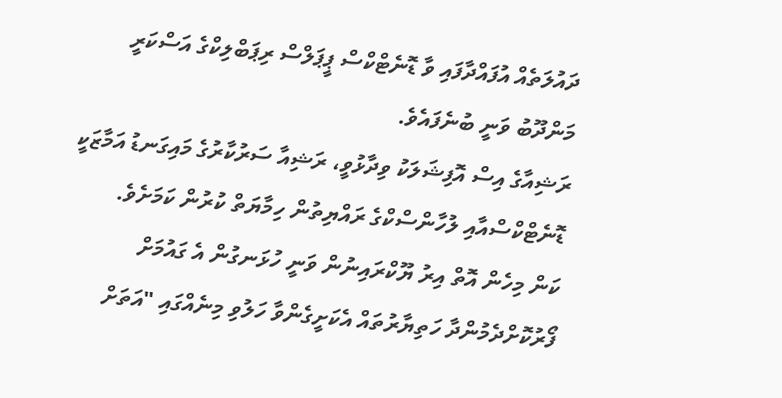ދައުލަތެއް އުފައްދާފައި ވާ ޑޮނެޓްކްސް ޕީޕަލްސް ރިޕަބްލިކްގެ އަސްކަރީ މަންދޫބު ވަނީ ބުނެފައެވެ.
ރަޝިއާގެ އިސް އޮފިޝަލަކު ވިދާޅުވީ، ރަޝިއާ ސަރުކާރުގެ މައިގަނޑު އަމާޒަކީ ޑޮނެޓްކްސްއާއި ލުހާންސްކްގެ ރައްޔިތުން ހިމާޔަތް ކުރުން ކަމަށެވެ.
ކަން މިހެން އޮތް އިރު ޔޫކްރައިނުން ވަނީ ހުޅަނގުން އެ ގައުމަށް ފޯރުކޮށްދެމުންދާ ހަތިޔާރުތައް އެކަށީގެންވާ ހަލުވި މިނެއްގައި "އަތަށް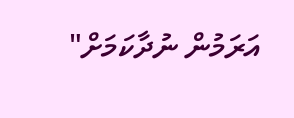އަރަމުން ނުދާކަމަށް"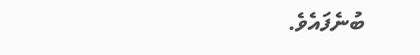ބުނެފައެވެ.